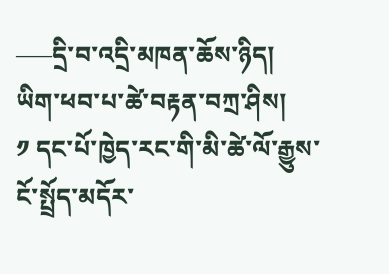—–དྲི་བ་འདྲི་མཁན་ཆོས་ཉིད།
ཡིག་ཕབ་པ་ཚེ་བརྟན་བཀྲ་ཤིས།
༡ དང་པོ་ཁྱེད་རང་གི་མི་ཚེ་ལོ་རྒྱུས་ངོ་སྤྲོད་མདོར་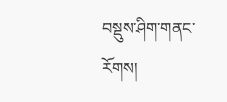བསྡུས་ཤིག་གནང་རོགས།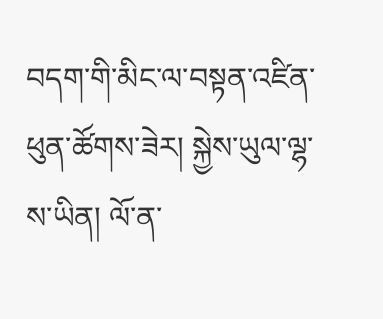བདག་གི་མིང་ལ་བསྟན་འཛིན་ཕུན་ཚོགས་ཟེར། སྐྱེས་ཡུལ་ལྷ་ས་ཡིན། ལོ་ན་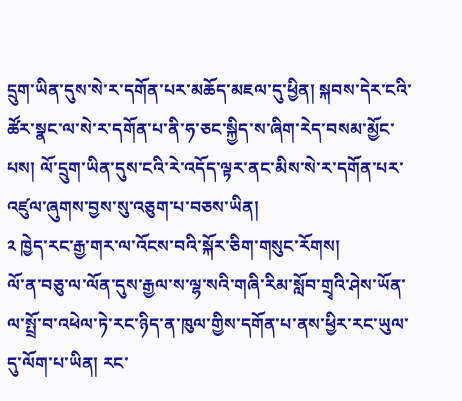དྲུག་ཡིན་དུས་སེ་ར་དགོན་པར་མཆོད་མཇལ་དུ་ཕྱིན། སྐབས་དེར་ངའི་ཚོར་སྣང་ལ་སེ་ར་དགོན་པ་ནི་ཧ་ཅང་སྐྱིད་ས་ཞིག་རེད་བསམ་མྱོང་པས། ལོ་དྲུག་ཡིན་དུས་ངའི་རེ་འདོད་ལྟར་ནང་མིས་སེ་ར་དགོན་པར་འཛུལ་ཞུགས་བྱས་སུ་འཅུག་པ་བཅས་ཡིན།
༢ ཁྱེད་རང་རྒྱ་གར་ལ་འོངས་བའི་སྐོར་ཅིག་གསུང་རོགས།
ལོ་ན་བཅུ་ལ་ལོན་དུས་རྒྱལ་ས་ལྷ་སའི་གཞི་རིམ་སློབ་གྲྭའི་ཤེས་ཡོན་ལ་སྤྲོ་བ་འཕེལ་ཏེ་རང་ཉིད་ན་ཁུལ་གྱིས་དགོན་པ་ནས་ཕྱིར་རང་ཡུལ་དུ་ལོག་པ་ཡིན། རང་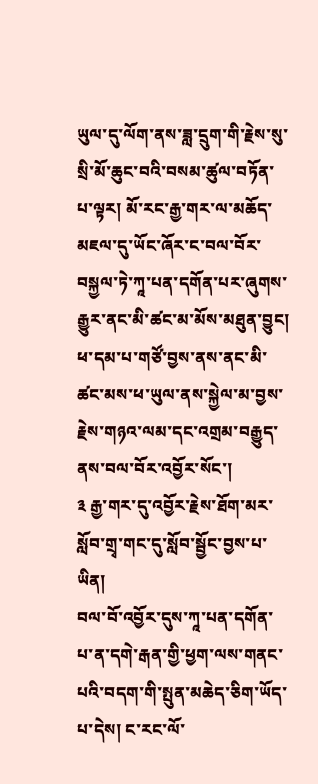ཡུལ་དུ་ལོག་ནས་ཟླ་དྲུག་གི་རྗེས་སུ་སྲི་མོ་ཆུང་བའི་བསམ་ཚུལ་བཏོན་པ་ལྟར། མོ་རང་རྒྱ་གར་ལ་མཆོད་མཇལ་དུ་ཡོང་ཞོར་ང་བལ་བོར་བསྐྱལ་ཏེ་ཀཱ་པན་དགོན་པར་ཞུགས་རྒྱུར་ནང་མི་ཚང་མ་མོས་མཐུན་བྱུང། ཕ་དམ་པ་གཙོ་བྱས་ནས་ནང་མི་ཚང་མས་ཕ་ཡུལ་ནས་སྐྱེལ་མ་བྱས་རྗེས་གཉའ་ལམ་དང་འགྲམ་བརྒྱུད་ནས་བལ་བོར་འབྱོར་སོང་།
༣ རྒྱ་གར་དུ་འབྱོར་རྗེས་ཐོག་མར་སློབ་གྲྭ་གང་དུ་སློབ་སྦྱོང་བྱས་པ་ཡིན།
བལ་བོ་འབྱོར་དུས་ཀཱ་པན་དགོན་པ་ན་དགེ་རྒན་གྱི་ཕྱག་ལས་གནང་པའི་བདག་གི་སྤུན་མཆེད་ཅིག་ཡོད་པ་དེས། ང་རང་ལོ་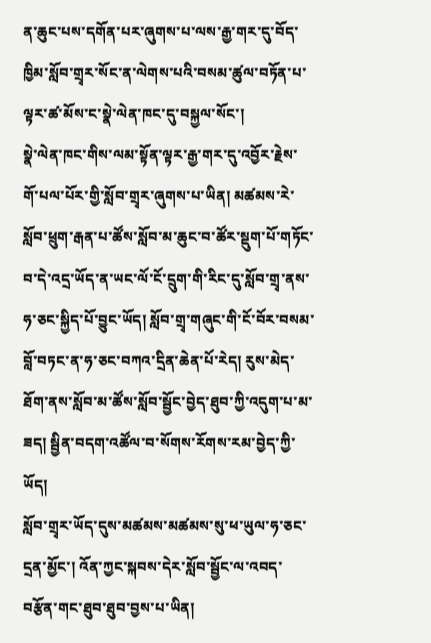ན་ཆུང་པས་དགོན་པར་ཞུགས་པ་ལས་རྒྱ་གར་དུ་བོད་ཁྱིམ་སློབ་གྲྭར་སོང་ན་ལེགས་པའི་བསམ་ཚུལ་བཏོན་པ་ལྟར་ཚ་མོས་ང་སྣེ་ལེན་ཁང་དུ་བསྐྱལ་སོང་།
སྣེ་ལེན་ཁང་གིས་ལམ་སྟོན་ལྟར་རྒྱ་གར་དུ་འབྱོར་རྗེས་གོ་པལ་པོར་གྱི་སློབ་གྲྭར་ཞུགས་པ་ཡིན། མཚམས་རེ་སློབ་ཕྲུག་རྒན་པ་ཚོས་སློབ་མ་ཆུང་བ་ཚོར་སྡུག་པོ་གཏོང་བ་དེ་འདྲ་ཡོད་ན་ཡང་ལོ་ངོ་དྲུག་གི་རིང་དུ་སློབ་གྲྭ་ནས་ཧ་ཅང་སྐྱིད་པོ་བྱུང་ཡོད། སློབ་གྲྭ་གཞུང་གི་ངོ་བོར་བསམ་བློ་བཏང་ན་ཧ་ཅང་བཀའ་དྲིན་ཆེན་པོ་རེད། རུས་མེད་ཐོག་ནས་སློབ་མ་ཚོས་སློབ་སྦྱོང་བྱེད་ཐུབ་ཀྱི་འདུག་པ་མ་ཟད། སྦྱིན་བདག་འཚོལ་བ་སོགས་རོགས་རམ་བྱེད་ཀྱི་ཡོད།
སློབ་གྲྭར་ཡོད་དུས་མཚམས་མཚམས་སུ་ཕ་ཡུལ་ཧ་ཅང་དྲན་མྱོང་། འོན་ཀྱང་སྐབས་དེར་སློབ་སྦྱོང་ལ་འབད་བརྩོན་གང་ཐུབ་ཐུབ་བྱས་པ་ཡིན།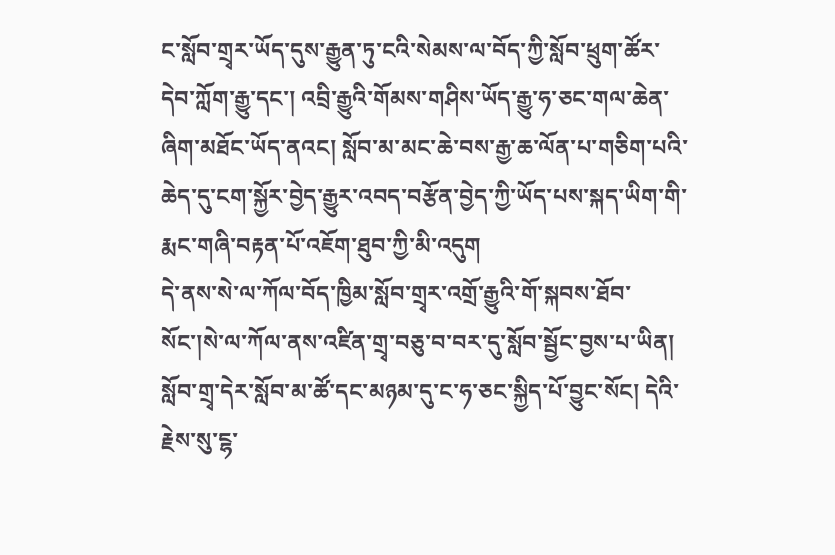ང་སློབ་གྲྭར་ཡོད་དུས་རྒྱུན་ཏུ་ངའི་སེམས་ལ་བོད་ཀྱི་སློབ་ཕྲུག་ཚོར་དེབ་ཀློག་རྒྱུ་དང་། འབྲི་རྒྱུའི་གོམས་གཤིས་ཡོད་རྒྱུ་ཧ་ཅང་གལ་ཆེན་ཞིག་མཐོང་ཡོད་ནའང། སློབ་མ་མང་ཆེ་བས་རྒྱ་ཆ་ལོན་པ་གཅིག་པའི་ཆེད་དུ་ངག་སྐྱོར་བྱེད་རྒྱུར་འབད་བརྩོན་བྱེད་ཀྱི་ཡོད་པས་སྐད་ཡིག་གི་རྨང་གཞི་བརྟན་པོ་འཇོག་ཐུབ་ཀྱི་མི་འདུག
དེ་ནས་སེ་ལ་ཀོལ་བོད་ཁྱིམ་སློབ་གྲྭར་འགྲོ་རྒྱུའི་གོ་སྐབས་ཐོབ་སོང་།སེ་ལ་ཀོལ་ནས་འཛིན་གྲྭ་བཅུ་བ་བར་དུ་སློབ་སྦྱོང་བྱས་པ་ཡིན། སློབ་གྲྭ་དེར་སློབ་མ་ཚོ་དང་མཉམ་དུ་ང་ཧ་ཅང་སྐྱིད་པོ་བྱུང་སོང། དེའི་རྗེས་སུ་ངྷ་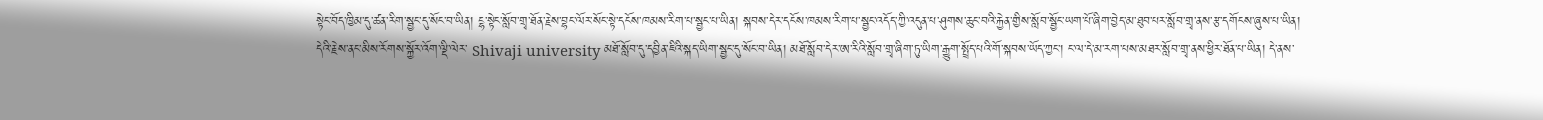སྟེང་བོད་ཁྱིམ་དུ་ཚན་རིག་སྦྱང་དུ་སོང་བ་ཡིན། ངྷ་སྟེང་སློབ་གྲྭ་ཐོན་རྗེས་བྷང་ལོར་སོང་སྟེ་དངོས་ཁམས་རིག་པ་སྦྱང་པ་ཡིན། སྐབས་དེར་དངོས་ཁམས་རིག་པ་སྦྱང་འདོད་ཀྱི་འདུན་པ་ཤུགས་ཆུང་བའི་རྐྱེན་གྱིས་སློབ་སྦྱོང་ཡག་པོ་ཞིག་བྱེད་མ་ཐུབ་པར་སློབ་གྲྭ་ནས་རྩ་དགོངས་ཞུས་པ་ཡིན།
དེའི་རྗེས་ནང་མིས་རོགས་སྐྱོར་འོག་ལྡི་ལེར་ Shivaji university མཐོ་སློབ་དུ་དབྱིན་ཇིའི་སྐད་ཡིག་སྦྱང་དུ་སོང་བ་ཡིན། མཐོ་སློབ་དེར་ཨ་རིའི་སློབ་གྲྭ་ཞིག་ཏུ་ཡིག་རྒྱུག་སྤྲོད་པའི་གོ་སྐབས་ཡོད་ཀྱང་། ང་ལ་དེ་མ་རག་པས་མཐར་སློབ་གྲྭ་ནས་ཕྱིར་ཐོན་པ་ཡིན། དེ་ནས་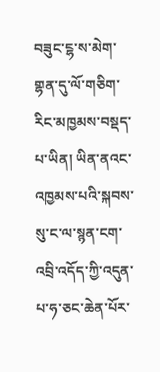བཟུང་ངྷ་ས་མེག་གྷན་དུ་ལོ་གཅིག་རིང་མཁྱམས་བསྡད་པ་ཡིན། ཡིན་ནའང་འཁྱམས་པའི་སྐབས་སུ་ང་ལ་སྙན་ངག་འབྲི་འདོད་ཀྱི་འདུན་པ་ཧ་ཅང་ཆེན་པོར་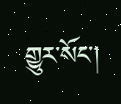གྱུར་སོང་།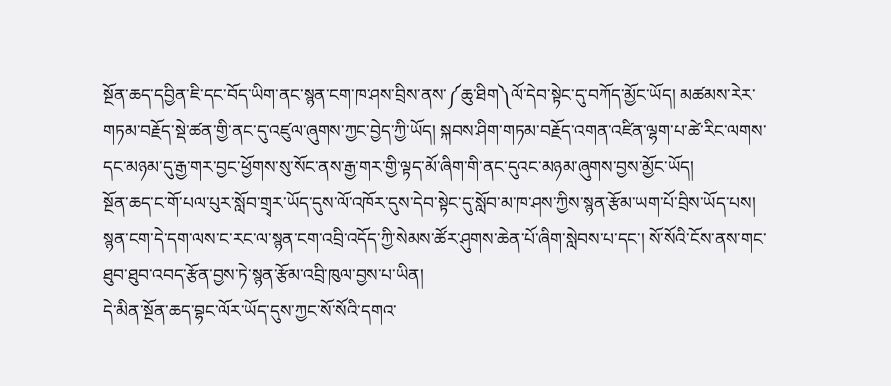སྔོན་ཆད་དབྱིན་ཇི་དང་བོད་ཡིག་ནང་སྙན་ངག་ཁ་ཤས་བྲིས་ནས་༼ཆུ་ཐིག༽ལོ་དེབ་སྟེང་དུ་བཀོད་མྱོང་ཡོད། མཚམས་རེར་གཏམ་བརྗོད་སྡེ་ཚན་གྱི་ནང་དུ་འཛུལ་ཞུགས་ཀྱང་བྱེད་ཀྱི་ཡོད། སྐབས་ཤིག་གཏམ་བརྗོད་འགན་འཛིན་ལྷག་པ་ཚེ་རིང་ལགས་དང་མཉམ་དུ་རྒྱ་གར་བྱང་ཕྱོགས་སུ་སོང་ནས་རྒྱ་གར་གྱི་ལྟད་མོ་ཞིག་གི་ནང་དུའང་མཉམ་ཞུགས་བྱས་མྱོང་ཡོད།
སྔོན་ཆད་ང་གོ་པལ་པུར་སློབ་གྲྭར་ཡོད་དུས་ལོ་འཁོར་དུས་དེབ་སྟེང་དུ་སློབ་མ་ཁ་ཤས་ཀྱིས་སྙན་རྩོམ་ཡག་པོ་བྲིས་ཡོད་པས། སྙན་ངག་དེ་དག་ལས་ང་རང་ལ་སྙན་ངག་འབྲི་འདོད་ཀྱི་སེམས་ཚོར་ཤུགས་ཆེན་པོ་ཞིག་སླེབས་པ་དང་། སོ་སོའི་ངོས་ནས་གང་ཐུབ་ཐུབ་འབད་རྩོན་བྱས་ཏེ་སྙན་རྩོམ་འབྲི་ཁུལ་བྱས་པ་ཡིན།
དེ་མིན་སྔོན་ཆད་བྷང་ལོར་ཡོད་དུས་ཀྱང་སོ་སོའི་དགའ་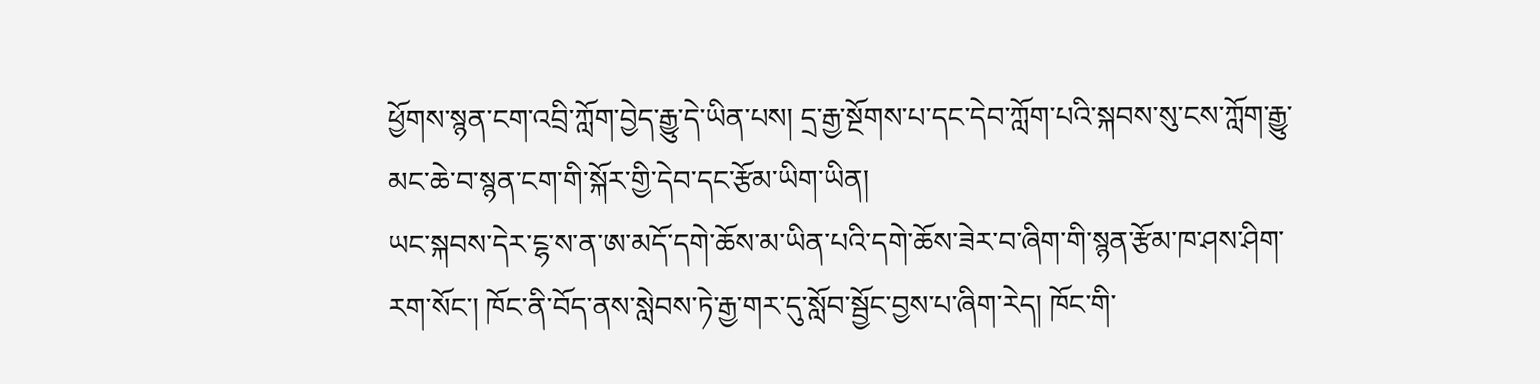ཕྱོགས་སྙན་ངག་འབྲི་ཀློག་བྱེད་རྒྱུ་དེ་ཡིན་པས། དྲ་རྒྱ་སྔོགས་པ་དང་དེབ་ཀློག་པའི་སྐབས་སུ་ངས་ཀློག་རྒྱུ་མང་ཆེ་བ་སྙན་ངག་གི་སྐོར་གྱི་དེབ་དང་རྩོམ་ཡིག་ཡིན།
ཡང་སྐབས་དེར་ངྷ་ས་ན་ཨ་མདོ་དགེ་ཆོས་མ་ཡིན་པའི་དགེ་ཆོས་ཟེར་བ་ཞིག་གི་སྙན་རྩོམ་ཁ་ཤས་ཤིག་རག་སོང་། ཁོང་ནི་བོད་ནས་སླེབས་ཏེ་རྒྱ་གར་དུ་སློབ་སྦྱོང་བྱས་པ་ཞིག་རེད། ཁོང་གི་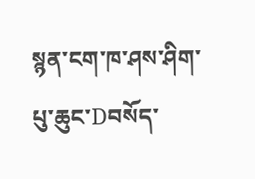སྙན་ངག་ཁ་ཤས་ཤིག་པུ་ཆུང་Dབསོད་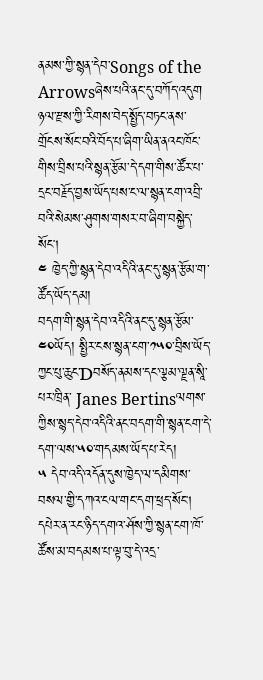ནམས་ཀྱི་སྙན་དེབ་Songs of the Arrowsཞེས་པའི་ནང་དུ་བཀོད་འདུག ཉལ་རྫས་ཀྱི་རིགས་བེད་སྤྱོད་བཏང་ནས་གྲོངས་སོང་བའི་བོད་པ་ཞིག་ཡིན་ནའང་ཁོང་གིས་བྲིས་པའི་སྙན་རྩོམ་དེ་དག་གིས་ཚོར་པ་དྲང་བརྗོད་བྱས་ཡོད་པས་ང་ལ་སྙན་ངག་འབྲི་བའི་སེམས་ཤུགས་གསར་བ་ཞིག་བསྐྱེད་སོང།
༤ ཁྱེད་ཀྱི་སྙན་དེབ་འདིའི་ནང་དུ་སྙན་རྩོམ་ག་ཚོད་ཡོད་དམ།
བདག་གི་སྙན་དེབ་འདིའི་ནང་དུ་སྙན་རྩོམ་༤༠ཡོད། སྤྱིར་ངས་སྙན་ངག་༡༥༠་བྲིས་ཡོད་ཀྱང་པུ་ཆུང་Dབསོད་ནམས་དང་ལྕམ་ལྗན་སཱི་པར་ཁྲིན་ Janes Bertinsལགས་ཀྱིས་སྙད་དེབ་འདིའི་ནང་བདག་གི་སྙན་ངག་དེ་དག་ལས་༥༠་གདམས་ཡོད་པ་རེད།
༥ དེབ་འདི་འདོན་དུས་ཁྱེད་ལ་དམིགས་བསལ་གྱི་དཀའ་ངལ་གང་དག་ཕྲད་སོང། དཔེར་ན་རང་ཉིད་དགའ་ཤོས་ཀྱི་སྙན་ངག་ཁོ་ཚོས་མ་བདམས་པ་ལྟ་བུ་དེ་འདྲ་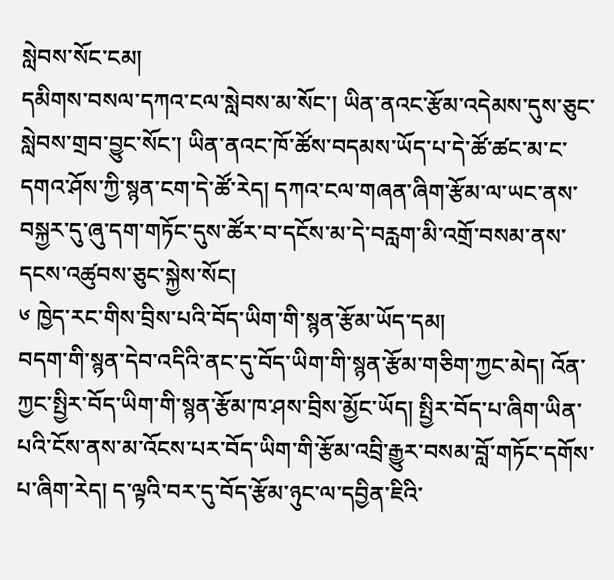སླེབས་སོང་ངམ།
དམིགས་བསལ་དཀའ་ངལ་སླེབས་མ་སོང་། ཡིན་ནའང་རྩོམ་འདེམས་དུས་ཅུང་སླེབས་གྲབ་བྱུང་སོང་། ཡིན་ནའང་ཁོ་ཚོས་བདམས་ཡོད་པ་དེ་ཚོ་ཚང་མ་ང་དགའ་ཤོས་ཀྱི་སྙན་ངག་དེ་ཚོ་རེད། དཀའ་ངལ་གཞན་ཞིག་རྩོམ་ལ་ཡང་ནས་བསྐྱར་དུ་ཞུ་དག་གཏོང་དུས་ཚོར་བ་དངོས་མ་དེ་བརླག་མི་འགྲོ་བསམ་ནས་དངས་འཚུབས་ཅུང་སྐྱེས་སོང།
༦ ཁྱེད་རང་གིས་བྲིས་པའི་བོད་ཡིག་གི་སྙན་རྩོམ་ཡོད་དམ།
བདག་གི་སྙན་དེབ་འདིའི་ནང་དུ་བོད་ཡིག་གི་སྙན་རྩོམ་གཅིག་ཀྱང་མེད། འོན་ཀྱང་སྤྱིར་བོད་ཡིག་གི་སྙན་རྩོམ་ཁ་ཤས་བྲིས་མྱོང་ཡོད། སྤྱིར་བོད་པ་ཞིག་ཡིན་པའི་ངོས་ནས་མ་འོངས་པར་བོད་ཡིག་གི་རྩོམ་འབྲི་རྒྱུར་བསམ་བློ་གཏོང་དགོས་པ་ཞིག་རེད། ད་ལྟའི་བར་དུ་བོད་རྩོམ་ཉུང་ལ་དབྱིན་ཇིའི་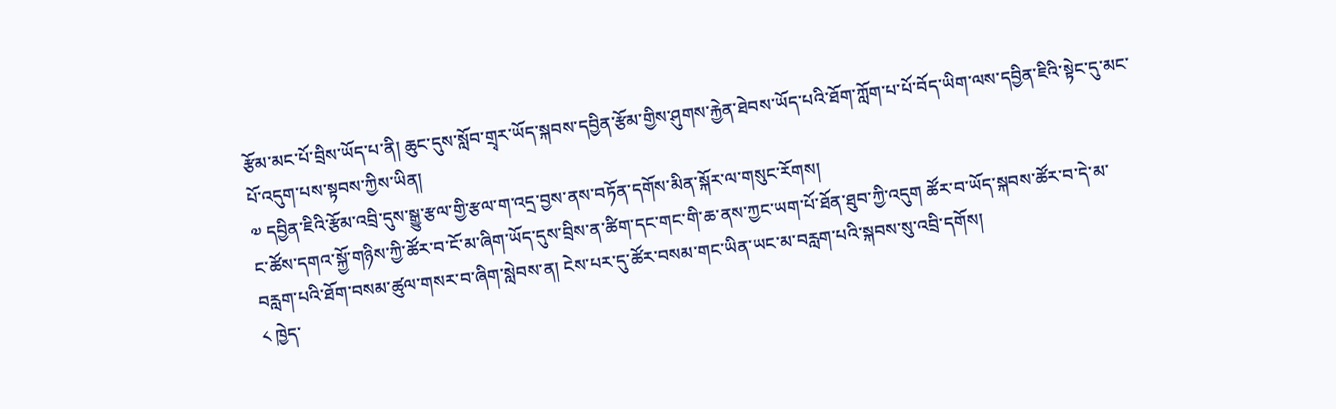རྩོམ་མང་པོ་བྲིས་ཡོད་པ་ནི། ཆུང་དུས་སློབ་གྲྭར་ཡོད་སྐབས་དབྱིན་རྩོམ་གྱིས་ཤུགས་རྐྱེན་ཐེབས་ཡོད་པའི་ཐོག་ཀློག་པ་པོ་བོད་ཡིག་ལས་དབྱིན་ཇིའི་སྟེང་དུ་མང་པོ་འདུག་པས་སྟབས་ཀྱིས་ཡིན།
༧ དབྱིན་ཇིའི་རྩོམ་འབྲི་དུས་སྒྱུ་རྩལ་གྱི་རྩལ་ག་འདྲ་བྱས་ནས་བཏོན་དགོས་མིན་སྐོར་ལ་གསུང་རོགས།
ང་ཚོས་དགའ་སྐྱོ་གཉིས་ཀྱི་ཚོར་བ་ངོ་མ་ཞིག་ཡོད་དུས་བྲིས་ན་ཚིག་དང་གང་གི་ཆ་ནས་ཀྱང་ཡག་པོ་ཐོན་ཐུབ་ཀྱི་འདུག ཚོར་བ་ཡོད་སྐབས་ཚོར་བ་དེ་མ་བརླག་པའི་ཐོག་བསམ་ཚུལ་གསར་བ་ཞིག་སླེབས་ན། ངེས་པར་དུ་ཚོར་བསམ་གང་ཡིན་ཡང་མ་བརླག་པའི་སྐབས་སུ་འབྲི་དགོས།
༨ ཁྱེད་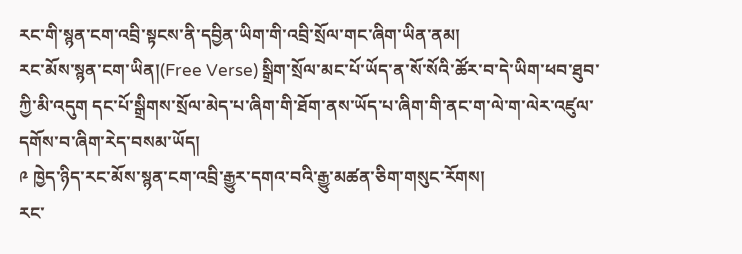རང་གི་སྙན་ངག་འབྲི་སྟངས་ནི་དབྱིན་ཡིག་གི་འབྲི་སྲོལ་གང་ཞིག་ཡིན་ནམ།
རང་མོས་སྙན་ངག་ཡིན།(Free Verse) སྒྲིག་སྲོལ་མང་པོ་ཡོད་ན་སོ་སོའི་ཚོར་བ་དེ་ཡིག་ཕབ་ཐུབ་ཀྱི་མི་འདུག དང་པོ་སྒྲིགས་སྲོལ་མེད་པ་ཞིག་གི་ཐོག་ནས་ཡོད་པ་ཞིག་གི་ནང་ག་ལེ་ག་ལེར་འཛུལ་དགོས་བ་ཞིག་རེད་བསམ་ཡོད།
༩ ཁྱེད་ཉིད་རང་མོས་སྙན་ངག་འབྲི་རྒྱུར་དགའ་བའི་རྒྱུ་མཚན་ཅིག་གསུང་རོགས།
རང་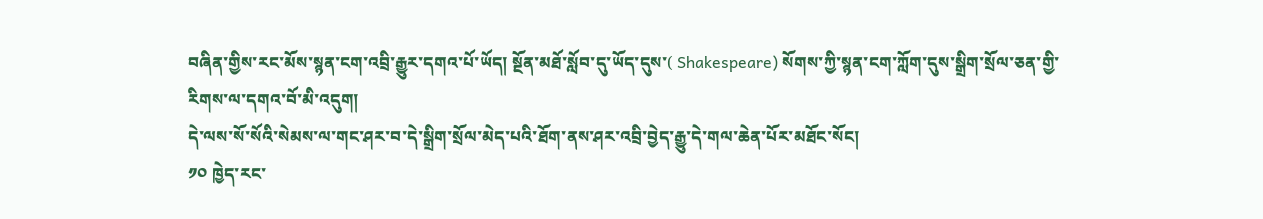བཞིན་གྱིས་རང་མོས་སྙན་ངག་འབྲི་རྒྱུར་དགའ་པོ་ཡོད། སྔོན་མཐོ་སློབ་དུ་ཡོད་དུས་( Shakespeare) སོགས་ཀྱི་སྙན་ངག་ཀློག་དུས་སྒྲིག་སྲོལ་ཅན་གྱི་རིགས་ལ་དགའ་བོ་མི་འདུག།
དེ་ལས་སོ་སོའི་སེམས་ལ་གང་ཤར་བ་དེ་སྒྲིག་སྲོལ་མེད་པའི་ཐོག་ནས་ཤར་འབྲི་བྱེད་རྒྱུ་དེ་གལ་ཆེན་པོར་མཐོང་སོང།
༡༠ ཁྱེད་རང་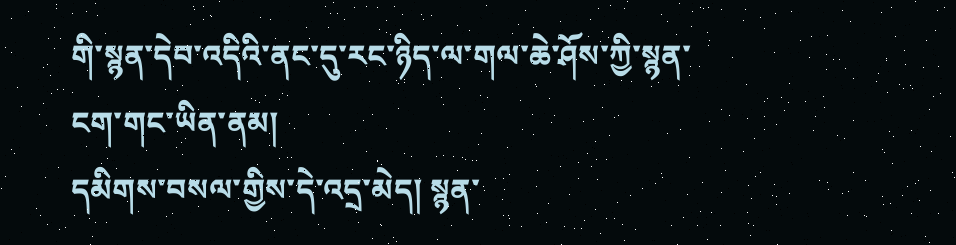གི་སྙན་དེབ་འདིའི་ནང་དུ་རང་ཉིད་ལ་གལ་ཆེ་ཤོས་ཀྱི་སྙན་ངག་གང་ཡིན་ནམ།
དམིགས་བསལ་གྱིས་དེ་འདྲ་མེད། སྙན་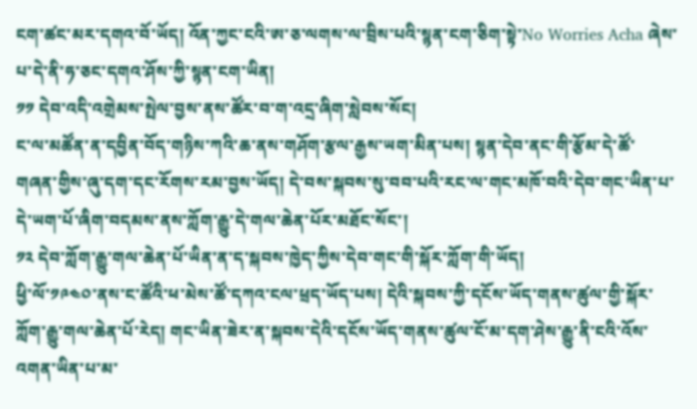ངག་ཚང་མར་དགའ་བོ་ཡོད། འོན་ཀྱང་ངའི་ཨ་ཅ་ལགས་ལ་བྲིས་པའི་སྙན་ངག་ཅིག་སྟེ་No Worries Acha ཞེས་པ་དེ་ནི་ཧ་ཅང་དགའ་ཤོས་ཀྱི་སྙན་ངག་ཡིན།
༡༡ དེབ་འདི་འགྲེམས་སྤེལ་བྱས་ནས་ཚོར་བ་ག་འདྲ་ཞིག་སླེབས་སོང།
ང་ལ་མཚོན་ན་དབྱིན་བོད་གཉིས་ཀའི་ཆ་ནས་གཤོག་རྩལ་རྒྱས་ཡག་མིན་པས། སྙན་དེབ་ནང་གི་རྩོམ་དེ་ཚོ་གཞན་གྱིས་ཞུ་དག་དང་རོགས་རམ་བྱས་ཡོད། དེ་བས་སྐབས་སུ་བབ་པའི་རང་ལ་གང་མཁོ་བའི་དེབ་གང་ཡིན་པ་དེ་ཡག་པོ་ཞིག་བདམས་ནས་ཀློག་རྒྱུ་དེ་གལ་ཆེན་པོར་མཐོང་སོང་།
༡༢ དེབ་ཀློག་རྒྱུ་གལ་ཆེན་པོ་ཡིན་ན་ད་སྐབས་ཁྱེད་ཀྱིས་དེབ་གང་གི་སྐོར་ཀློག་གི་ཡོད།
ཕྱི་ལོ་༡༩༤༠་ནས་ང་ཚོའི་ཕ་མེས་ཚོ་དཀའ་ངལ་ཕྲད་ཡོད་པས། དེའི་སྐབས་ཀྱི་དངོས་ཡོད་གནས་ཚུལ་གྱི་སྐོར་ཀློག་རྒྱུ་གལ་ཆེན་པོ་རེད། གང་ཡིན་ཟེར་ན་སྐབས་དེའི་དངོས་ཡོད་གནས་ཚུལ་ངོ་མ་དག་ཤེས་རྒྱུ་ནི་ངའི་འོས་འགན་ཡིན་པ་མ་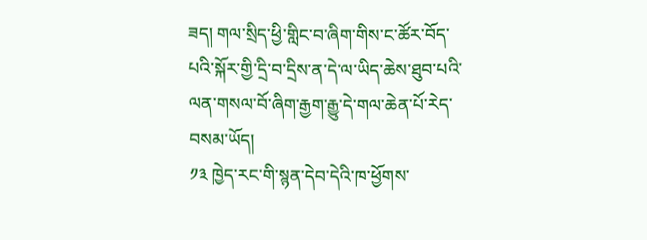ཟད། གལ་སྲིད་ཕྱི་གླིང་བ་ཞིག་གིས་ང་ཚོར་བོད་པའི་སྐོར་གྱི་དྲི་བ་དྲིས་ན་དེ་ལ་ཡིད་ཆེས་ཐུབ་པའི་ལན་གསལ་བོ་ཞིག་རྒྱག་རྒྱུ་དེ་གལ་ཆེན་པོ་རེད་བསམ་ཡོད།
༡༣ ཁྱེད་རང་གི་སྙན་དེབ་དེའི་ཁ་ཕྱོགས་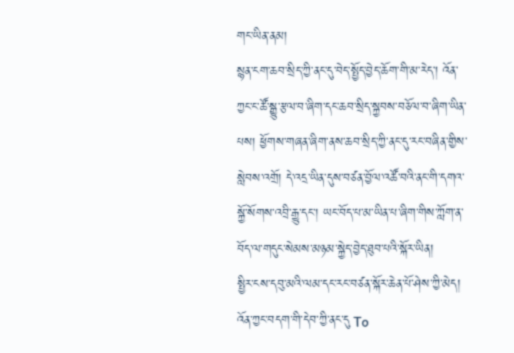གང་ཡིན་ནམ།
སྙན་ངག་ཆབ་སྲིད་ཀྱི་ནང་དུ་བེད་སྤྱོད་བྱེད་ཆོག་གི་མ་རེད་། འོན་ཀྱང་ང་ཚོ་སྒྱུ་རྩལ་བ་ཞིག་དང་ཆབ་སྲིད་སྐྱབས་བཅོལ་བ་ཞིག་ཡིན་པས། ཕྱོགས་གཞན་ཞིག་ནས་ཆབ་སྲིད་ཀྱི་ནང་དུ་རང་བཞིན་གྱིས་སླེབས་འགྲོ། དེ་འདྲ་ཡིན་དུས་བཙན་བྱོལ་འཚོ་བའི་ནང་གི་དགའ་སྐྱོ་སོགས་འབྲི་རྒྱུ་དང་། ཡང་བོད་པ་མ་ཡིན་པ་ཞིག་གིས་ཀློག་ན་བོད་ལ་གདུང་སེམས་མཉམ་སྐྱེད་བྱེད་ཐུབ་པའི་སྐོར་ཡིན།
སྤྱིར་ངས་དབུ་མའི་ལམ་དང་རང་བཙན་སྐོར་ཆེན་པོ་ཤེས་ཀྱི་མེད། འོན་ཀྱང་བདག་གི་དེབ་ཀྱི་ནང་དུ To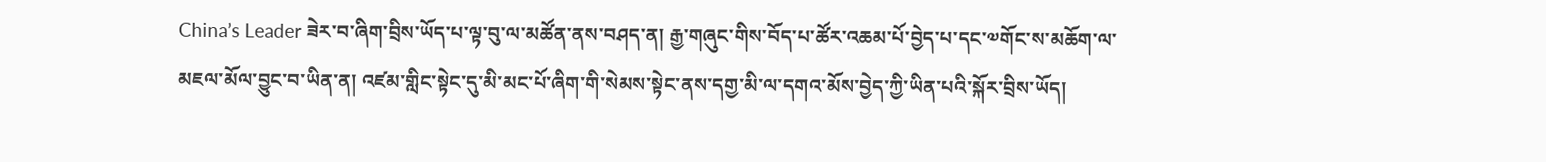China’s Leader ཟེར་བ་ཞིག་བྲིས་ཡོད་པ་ལྟ་བུ་ལ་མཚོན་ནས་བཤད་ན། རྒྱ་གཞུང་གིས་བོད་པ་ཚོར་འཆམ་པོ་བྱེད་པ་དང་༧གོང་ས་མཆོག་ལ་མཇལ་མོལ་བྱུང་བ་ཡིན་ན། འཛམ་གླིང་སྟེང་དུ་མི་མང་པོ་ཞིག་གི་སེམས་སྟེང་ནས་དགྱ་མི་ལ་དགའ་མོས་བྱེད་ཀྱི་ཡིན་པའི་སྐོར་བྲིས་ཡོད།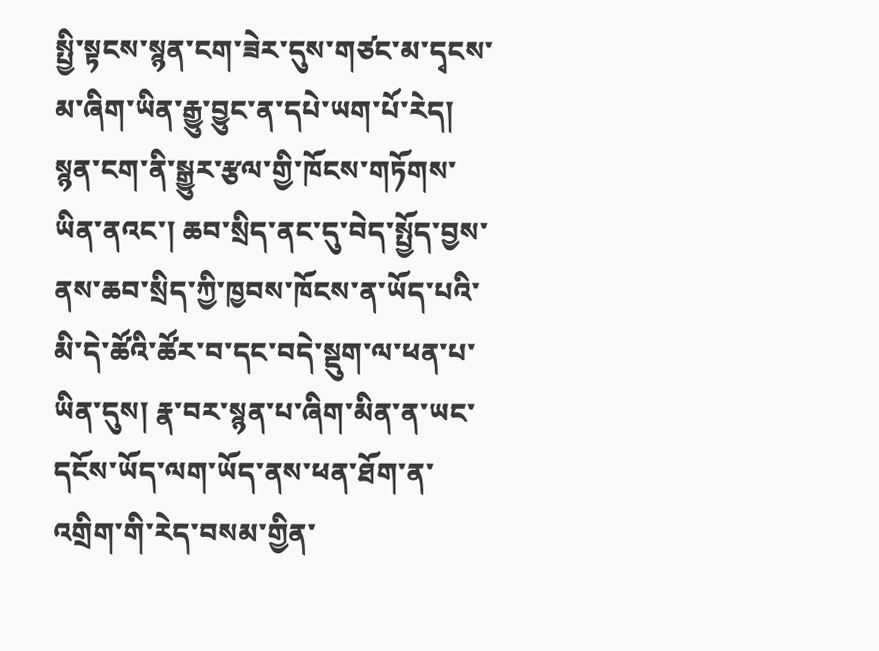སྤྱི་སྟངས་སྙན་ངག་ཟེར་དུས་གཙང་མ་དྭངས་མ་ཞིག་ཡིན་རྒྱུ་བྱུང་ན་དཔེ་ཡག་པོ་རེད། སྙན་ངག་ནི་སྒྱུར་རྩལ་གྱི་ཁོངས་གཏོགས་ཡིན་ནའང་། ཆབ་སྲིད་ནང་དུ་བེད་སྤྱོད་བྱས་ནས་ཆབ་སྲིད་ཀྱི་ཁྱབས་ཁོངས་ན་ཡོད་པའི་མི་དེ་ཚོའི་ཚོར་བ་དང་བདེ་སྡུག་ལ་ཕན་པ་ཡིན་དུས། རྣ་བར་སྙན་པ་ཞིག་མིན་ན་ཡང་དངོས་ཡོད་ལག་ཡོད་ནས་ཕན་ཐོག་ན་འགྲིག་གི་རེད་བསམ་གྱིན་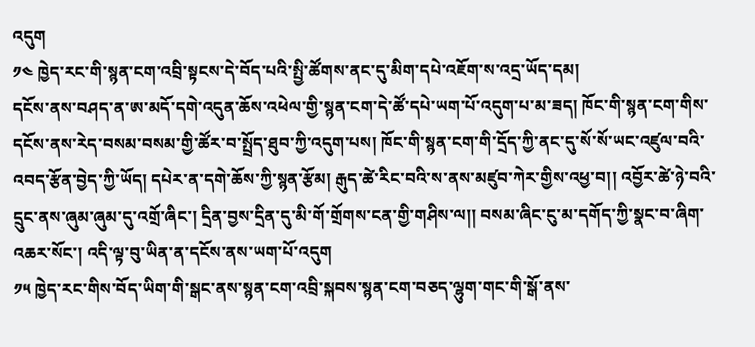འདུག
༡༤ ཁྱེད་རང་གི་སྙན་ངག་འབྲི་སྟངས་དེ་བོད་པའི་སྤྱི་ཚོགས་ནང་དུ་མིག་དཔེ་འཇོག་ས་འདྲ་ཡོད་དམ།
དངོས་ནས་བཤད་ན་ཨ་མདོ་དགེ་འདུན་ཆོས་འཕེལ་གྱི་སྙན་ངག་དེ་ཚོ་དཔེ་ཡག་པོ་འདུག་པ་མ་ཟད། ཁོང་གི་སྙན་ངག་གིས་དངོས་ནས་རེད་བསམ་བསམ་གྱི་ཚོར་བ་སྤྲོད་ཐུབ་ཀྱི་འདུག་པས། ཁོང་གི་སྙན་ངག་གི་དྲོད་ཀྱི་ནང་དུ་སོ་སོ་ཡང་འཛུལ་བའི་འབད་རྩོན་བྱེད་ཀྱི་ཡོད། དཔེར་ན་དགེ་ཆོས་ཀྱི་སྙན་རྩོམ། རྒུད་ཚེ་རིང་བའི་ས་ནས་མཛུབ་ཀེར་གྱིས་འཕྱ་བ།། འབྱོར་ཚེ་ཉེ་བའི་དྲུང་ནས་ཞུམ་ཞུམ་དུ་འགྲོ་ཞིང་། དྲིན་བྱས་དྲིན་དུ་མི་གོ་གྲོགས་ངན་གྱི་གཤིས་ལ།། བསམ་ཞིང་ངུ་མ་དགོད་ཀྱི་སྣང་བ་ཞིག་འཆར་སོང་། འདི་ལྟ་བུ་ཡིན་ན་དངོས་ནས་ཡག་པོ་འདུག
༡༥ ཁྱེད་རང་གིས་བོད་ཡིག་གི་སྒང་ནས་སྙན་ངག་འབྲི་སྐབས་སྙན་ངག་བཅད་ལྷུག་གང་གི་སྒོ་ནས་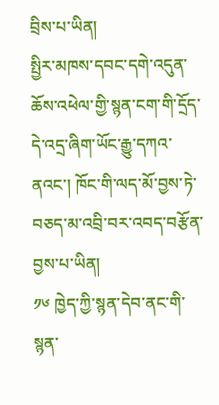བྲིས་པ་ཡིན།
སྤྱིར་མཁས་དབང་དགེ་འདུན་ཆོས་འཕེལ་གྱི་སྙན་ངག་གི་དྲོད་དེ་འདྲ་ཞིག་ཡོང་རྒྱུ་དཀའ་ནའང་། ཁོང་གི་ལད་མོ་བྱས་ཏེ་བཅད་མ་འབྲི་བར་འབད་བརྩོན་བྱས་པ་ཡིན།
༡༦ ཁྱེད་ཀྱི་སྙན་དེབ་ནང་གི་སྙན་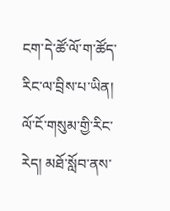ངག་དེ་ཚོ་ལོ་ག་ཚོད་རིང་ལ་བྲིས་པ་ཡིན།
ལོ་ངོ་གསུམ་གྱི་རིང་རེད། མཐོ་སློབ་ནས་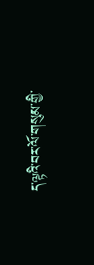ད་ལྟའི་བར་ལོ་གསུམ་གྱི་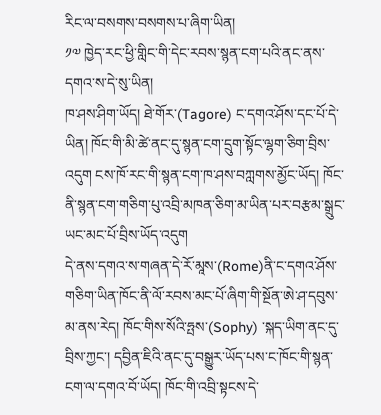རིང་ལ་བསགས་བསགས་པ་ཞིག་ཡིན།
༡༧ ཁྱེད་རང་ཕྱི་གླིང་གི་དེང་རབས་སྙན་ངག་པའི་ནང་ནས་དགའ་ས་དེ་སུ་ཡིན།
ཁ་ཤས་ཤིག་ཡོད། ཐེ་གོར་(Tagore) ང་དགའ་ཤོས་དང་པོ་དེ་ཡིན། ཁོང་གི་མི་ཚེ་ནང་དུ་སྙན་ངག་དྲུག་སྟོང་ལྷག་ཅིག་བྲིས་འདུག ངས་ཁོ་རང་གི་སྙན་ངག་ཁ་ཤས་བཀླགས་མྱོང་ཡོད། ཁོང་ནི་སྙན་ངག་གཅིག་པུ་འབྲི་མཁན་ཅིག་མ་ཡིན་པར་བརྩམ་སྒྲུང་ཡང་མང་པོ་བྲིས་ཡོད་འདུག
དེ་ནས་དགའ་ས་གཞན་དེ་རོ་མཱས་(Rome)ནི་ང་དགའ་ཤོས་གཅིག་ཡིན་ཁོང་ནི་ལོ་རབས་མང་པོ་ཞིག་གི་སྔོན་ཨེ་ཤ་དབུས་མ་ནས་རེད། ཁོང་གིས་སོའི་ཧྤས་(Sophy) ་སྐད་ཡིག་ནང་དུ་བྲིས་ཀྱང་། དབྱིན་ཇིའི་ནང་དུ་བསྒྱུར་ཡོད་པས་ང་ཁོང་གི་སྙན་ངག་ལ་དགའ་བོ་ཡོད། ཁོང་གི་འབྲི་སྟངས་དེ་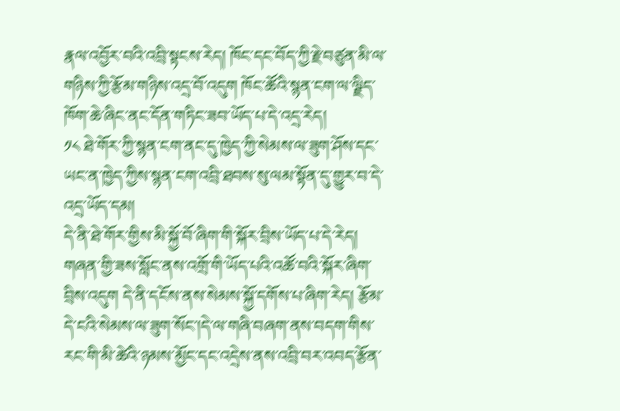རྣལ་འབྱོར་བའི་འབྲི་སྟངས་རེད། ཁོང་དང་བོད་ཀྱི་རྗེ་བཙུན་མི་ལ་གཉིས་ཀྱི་རྩོམ་གཉིས་འདྲ་བོ་འདུག ཁོང་ཚོའི་སྙན་ངག་ལ་ལྗིད་ཁོག་ཆེ་ཞིང་ནང་དོན་གཏིང་ཟབ་ཡོད་པ་དེ་འདྲ་རེད།
༡༨ ཐེ་གོར་ཀྱི་སྙན་ངག་ནང་དུ་ཁྱེད་ཀྱི་སེམས་ལ་ཟུག་ཤོས་དང་ཡང་ན་ཁྱེད་ཀྱིས་སྙན་ངག་འབྲི་ཐབས་སུ་ལམ་སྟོན་དུ་གྱུར་བ་དེ་འདྲ་ཡོད་དམ།
དེ་ནི་ཐེ་གོར་གྱིས་མི་སྐྱོ་བོ་ཞིག་གི་སྐོར་བྲིས་ཡོད་པ་དེ་རེད། གཞན་གྱི་ཟས་སློང་ནས་འགྲོ་གི་ཡོད་པའི་འཚོ་བའི་སྐོར་ཞིག་བྲིས་འདུག དེ་ནི་དངོས་ནས་སེམས་སྐྱོ་དགོས་པ་ཞིག་རེད། རྩོམ་དེ་ངའི་སེམས་ལ་ཟུག་སོང་།དེ་ལ་གཞི་བཞག་ནས་བདག་གིས་རང་གི་མི་ཚེའི་ཉམས་མྱོང་དང་འདྲེས་ནས་འབྲི་བར་འབད་རྩོན་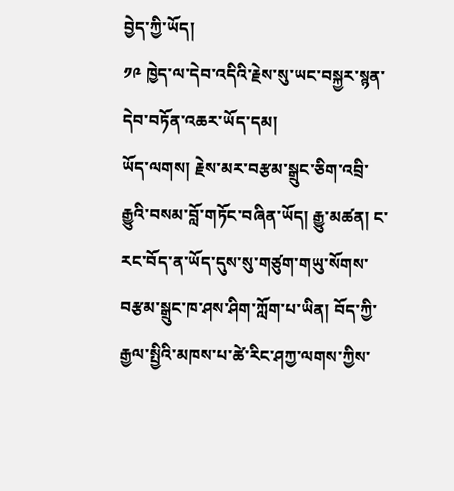བྱེད་ཀྱི་ཡོད།
༡༩ ཁྱེད་ལ་དེབ་འདིའི་རྗེས་སུ་ཡང་བསྐྱར་སྙན་དེབ་བཏོན་འཆར་ཡོད་དམ།
ཡོད་ལགས། རྗེས་མར་བརྩམ་སྒྲུང་ཅིག་འབྲི་རྒྱུའི་བསམ་བློ་གཏོང་བཞིན་ཡོད། རྒྱུ་མཚན། ང་རང་བོད་ན་ཡོད་དུས་སུ་གཙུག་གཡུ་སོགས་བརྩམ་སྒྲུང་ཁ་ཤས་ཤིག་ཀློག་པ་ཡིན། བོད་ཀྱི་རྒྱལ་སྤྱིའི་མཁས་པ་ཚེ་རིང་ཤཀྱ་ལགས་ཀྱིས་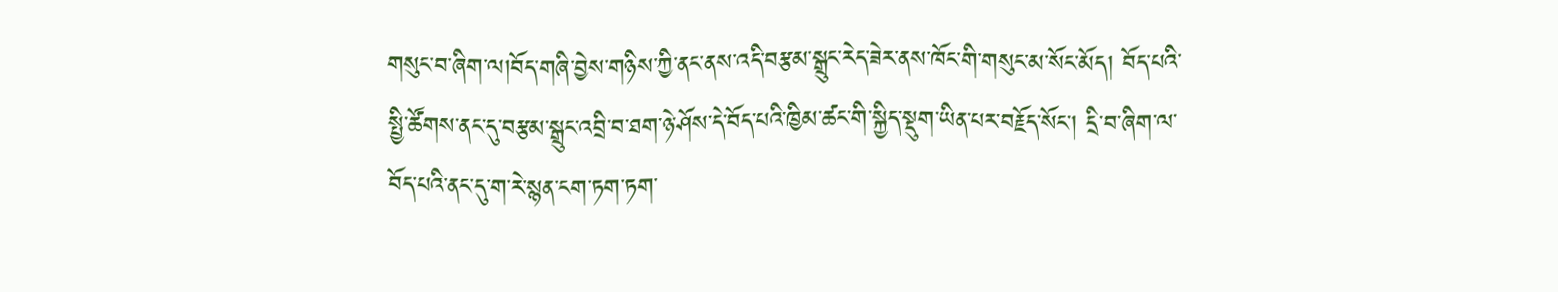གསུང་བ་ཞིག་ལ།བོད་གཞི་བྱེས་གཉིས་ཀྱི་ནང་ནས་འདི་བརྩམ་སྒྲུང་རེད་ཟེར་ནས་ཁོང་གི་གསུང་མ་སོང་མོད། བོད་པའི་སྤྱི་ཚོགས་ནང་དུ་བརྩམ་སྒྲུང་འབྲི་བ་ཐག་ཉེ་ཤོས་དེ་བོད་པའི་ཁྱིམ་ཚང་གི་སྐྱིད་སྡུག་ཡིན་པར་བརྗོད་སོང་། དྲི་བ་ཞིག་ལ་བོད་པའི་ནང་དུ་ག་རེ་སྙན་ངག་ཏག་ཏག་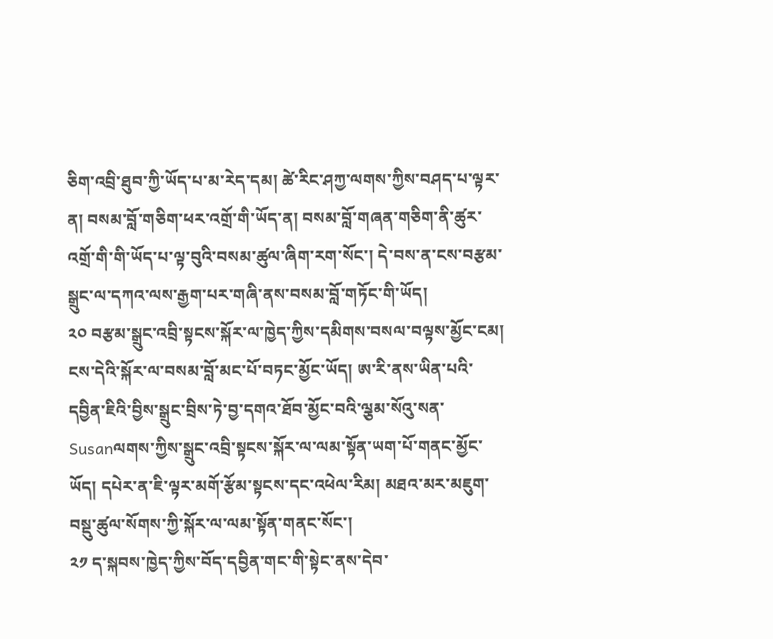ཅིག་འབྲི་ཐུབ་ཀྱི་ཡོད་པ་མ་རེད་དམ། ཚེ་རིང་ཤཀྱ་ལགས་ཀྱིས་བཤད་པ་ལྟར་ན། བསམ་བློ་གཅིག་ཕར་འགྲོ་གི་ཡོད་ན། བསམ་བློ་གཞན་གཅིག་ནི་ཚུར་འགྲོ་གི་གི་ཡོད་པ་ལྟ་བུའི་བསམ་ཚུལ་ཞིག་རག་སོང་། དེ་བས་ན་ངས་བརྩམ་སྒྲུང་ལ་དཀའ་ལས་རྒྱག་པར་གཞི་ནས་བསམ་བློ་གཏོང་གི་ཡོད།
༢༠ བརྩམ་སྒྲུང་འབྲི་སྟངས་སྐོར་ལ་ཁྱེད་ཀྱིས་དམིགས་བསལ་བལྟས་མྱོང་ངམ།
ངས་དེའི་སྐོར་ལ་བསམ་བློ་མང་པོ་བཏང་མྱོང་ཡོད། ཨ་རི་ནས་ཡིན་པའི་དབྱིན་ཇིའི་བྱིས་སྒྲུང་བྲིས་ཏེ་བྱ་དགའ་ཐོབ་མྱོང་བའི་ལྕམ་སོའུ་སན་Susanལགས་ཀྱིས་སྒྲུང་འབྲི་སྟངས་སྐོར་ལ་ལམ་སྟོན་ཡག་པོ་གནང་མྱོང་ཡོད། དཔེར་ན་ཇི་ལྟར་མགོ་རྩོམ་སྟངས་དང་འཕེལ་རིམ། མཐའ་མར་མཇུག་བསྡུ་ཚུལ་སོགས་ཀྱི་སྐོར་ལ་ལམ་སྟོན་གནང་སོང་།
༢༡ ད་སྐབས་ཁྱེད་ཀྱིས་བོད་དབྱིན་གང་གི་སྟེང་ནས་དེབ་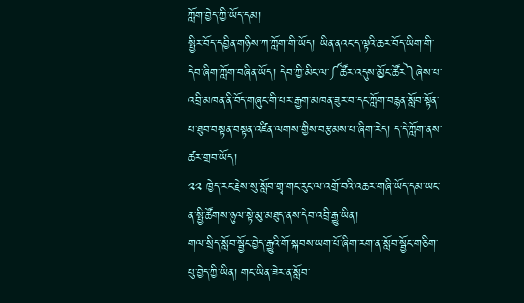ཀློག་བྱེད་ཀྱི་ཡོད་དམ།
སྤྱིར་བོད་དབྱིན་གཉིས་ཀ་ཀློག་གི་ཡོད། ཡིན་ནའང་ད་ལྟའི་ཆར་བོད་ཡིག་གི་དེབ་ཞིག་ཀློག་བཞིན་ཡོད། དེབ་ཀྱི་མིང་ལ་༼ཚོར་འདུས་མྱོང་ཚོར༽ཞེས་པ་འབྲི་མཁན་ནི་བོད་གཞུང་གི་པར་རྒྱག་མཁན་ཟུར་བ་དང་ཀློག་བརྙན་སློབ་སྟོན་པ་ཐུབ་བསྟན་བསྟན་འཛིན་ལགས་གྱིས་བརྩམས་པ་ཞིག་རེད། ད་དེ་ཀློག་ནས་ཚར་གྲབ་ཡོད།
༢༢ ཁྱེད་རང་རྗེས་སུ་སློབ་གྲྭ་གང་རུང་ལ་འགྲོ་བའི་འཆར་གཞི་ཡོད་དམ་ཡང་ན་སྤྱི་ཚོགས་ཉུལ་སྟེ་མུ་མཐུད་ནས་དེབ་འབྲི་རྒྱུ་ཡིན།
གལ་སྲིད་སློབ་སྦྱོང་བྱེད་རྒྱུའི་གོ་སྐབས་ཡག་པོ་ཞིག་རག་ན་སློབ་སྦྱོང་གཅིག་པུ་བྱེད་ཀྱི་ཡིན། གང་ཡིན་ཟེར་ན་སློབ་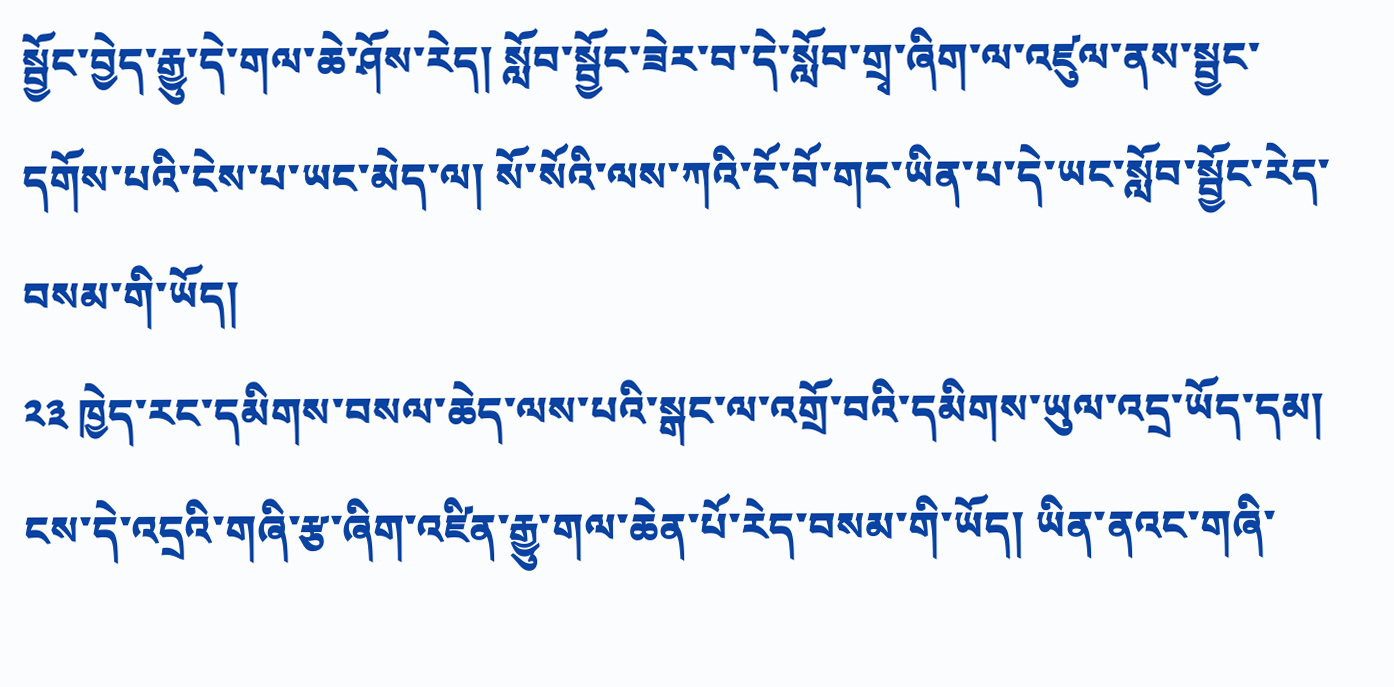སྦྱོང་བྱེད་རྒྱུ་དེ་གལ་ཆེ་ཤོས་རེད། སློབ་སྦྱོང་ཟེར་བ་དེ་སློབ་གྲྭ་ཞིག་ལ་འཛུལ་ནས་སྦྱང་དགོས་པའི་ངེས་པ་ཡང་མེད་ལ། སོ་སོའི་ལས་ཀའི་ངོ་བོ་གང་ཡིན་པ་དེ་ཡང་སློབ་སྦྱོང་རེད་བསམ་གི་ཡོད།
༢༣ ཁྱེད་རང་དམིགས་བསལ་ཆེད་ལས་པའི་སྒང་ལ་འགྲོ་བའི་དམིགས་ཡུལ་འདྲ་ཡོད་དམ།
ངས་དེ་འདྲའི་གཞི་རྩ་ཞིག་འཛིན་རྒྱུ་གལ་ཆེན་པོ་རེད་བསམ་གི་ཡོད། ཡིན་ནའང་གཞི་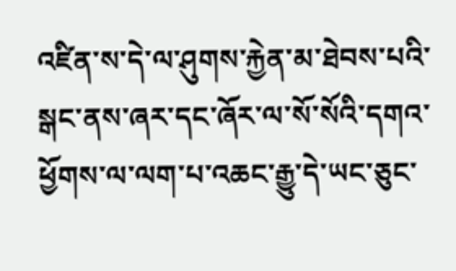འཛིན་ས་དེ་ལ་ཤུགས་རྐྱེན་མ་ཐེབས་པའི་སྒང་ནས་ཞར་དང་ཞོར་ལ་སོ་སོའི་དགའ་ཕྱོགས་ལ་ལག་པ་འཆང་རྒྱུ་དེ་ཡང་ཅུང་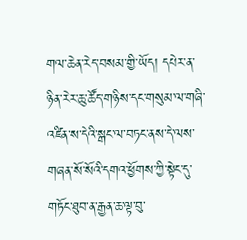གལ་ཆེན་རེད་བསམ་གྱི་ཡོད། དཔེར་ན་ཉིན་རེར་ཆུ་ཚོད་གཉིས་དང་གསུམ་ལ་གཞི་འཛིན་ས་དེའི་སྒང་ལ་བཏང་ནས་དེ་ལས་གཞན་སོ་སོའི་དགའ་ཕྱོགས་ཀྱི་སྟེང་དུ་གཏོང་ཐུབ་ན་རྒྱན་ཆ་ལྟ་བུ་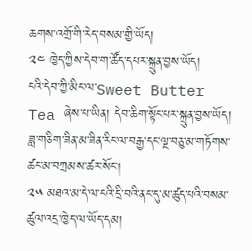ཆགས་འགྲོ་གི་རེད་བསམ་གྱི་ཡོད།
༢༤ ཁྱེད་ཀྱིས་དེབ་ག་ཚོད་དཔར་སྐྲུན་བྱས་ཡོད།
ངའི་དེབ་ཀྱི་མིང་ལ་Sweet Butter Tea ཞེས་པ་ཡིན། དེབ་ཆིག་སྟོང་པར་སྐྲུན་བྱས་ཡོད། ཟླ་གཅིག་ཟིན་མ་ཟིན་རིང་ལ་བརྒྱ་དང་ལྔ་བཅུ་མ་གཏོགས་ཚང་མ་བཀྲམས་ཚར་སོང།
༢༥ མཐའ་མ་དེ་ལ་ངའི་དྲི་བའི་ནང་དུ་མ་ཚུད་པའི་བསམ་ཚུལ་འདྲ་ཁྱེད་ལ་ཡོད་དམ།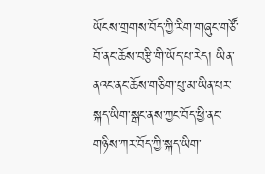ཡོངས་གྲགས་བོད་ཀྱི་རིག་གཞུང་གཙོ་བོ་ནང་ཆོས་བརྩི་གི་ཡོད་པ་རེད། ཡིན་ནའང་ནང་ཆོས་གཅིག་པུ་མ་ཡིན་པར་སྐད་ཡིག་སྒང་ནས་ཀྱང་བོད་ཕྱི་ནང་གཉིས་ཀར་བོད་ཀྱི་སྐད་ཡིག་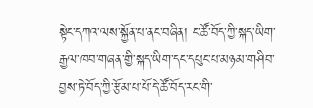སྟེང་དཀའ་ལས་སྐྱོན་པ་ནང་བཞིན། ང་ཚོ་བོད་ཀྱི་སྐད་ཡིག་རྒྱལ་ཁབ་གཞན་གྱི་སྐད་ཡིག་དང་དཔུང་པ་མཉམ་གཤིབ་བྱས་ཏེ་བོད་ཀྱི་རྩོམ་པ་པོ་དེ་ཚོ་བོད་རང་གི་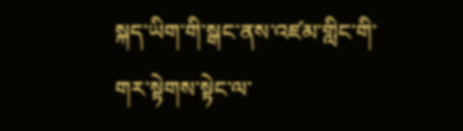སྐད་ཡིག་གི་སྒང་ནས་འཛམ་གླིང་གི་གར་སྟེགས་སྟེང་ལ་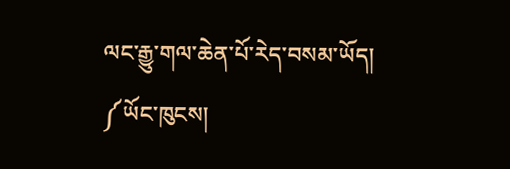ལང་རྒྱུ་གལ་ཆེན་པོ་རེད་བསམ་ཡོད།
༼ཡོང་ཁུངས།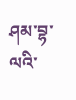ཤམ་བྷ་ལའི་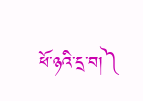ཕོ་ཉའི་དྲ་བ།༽